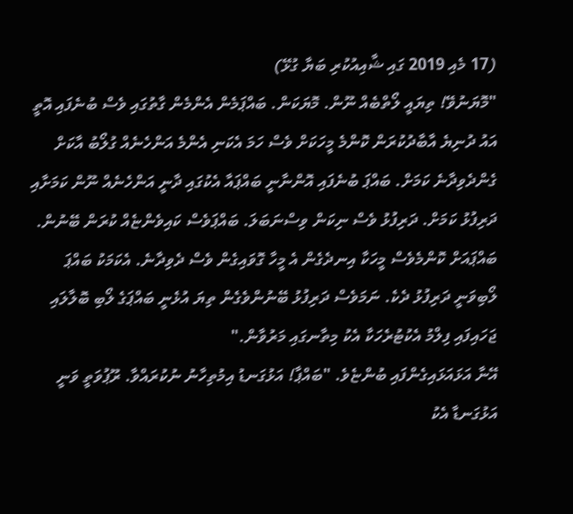(17 މެއި 2019 ގައި ޝާއިއުކުރި ބަޔާ ގުޅޭ)
"މޮޔަނުވޭ! ތިޔައީ ލޯތްބެއް ނޫން. މޮޔަކަން. ބައްޕަމެން އެންމެން ގާތުގައި ވެސް ބުނެފައި އޮތީ އައު ދުނިޔެ އާބާދުކުރަން ކޮންމެ މީހަކަށް ވެސް ހަމަ އެކަނި އެންމެ އަންހެނެއް ގުލޯބު އާކަށް ގެންދެވިދާނެ ކަމަށް. ބައްޕަ ބުނެފައި އޮންނާނީ ބައްޕައާ އެކުގައި ދާނީ އަންހެނެއް ނޫން ކަމަށާއި ދަރިފުޅު ކަމަށް. ދަރިފުޅު ވެސް ނިކަން ވިސްނަބަލަ. ބައްޕަވެސް ކައިވެންޏެއް ކުރަން ބޭނުން. ބައްޕައަށް ކޮންމެވެސް މީހަކާ އިނދެގެން އެ މީހާ ގޮވައިގެން ވެސް ދެވިދާނެ. އެކަމަކު ބައްޕަ ލޯބިވަނީ ދަރިފުޅު ދެކެ. ނަމަވެސް ދަރިފުޅު ބޭނުންވެގެން ތިޔަ އުޅެނީ ބައްޕަގެ ލޯބި ބޮލާލައި ޖަހައިފައި ފިލްމު އެކުޓުރެހަކާ އެކު މިތާނގައި މަރުވާން."
އޭނާ އަޅައަޅައިގެންފައި ބުންޏެވެ. "ބައްޕާ! އަޅުގަނޑު އިމުތިހާނު ނުކުރައްވާ. ރޫޕުވަތީ ވަނީ އަޅުގަނޑާ އެކު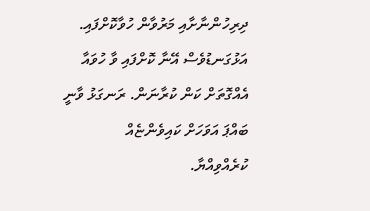ދިރިހުންނާށާއި މަރުވާން ހުވާކޮށްފައި. އަޅުގަނޑުވެސް އޭނާ ކޮށްފައި ވާ ހުވައާ އެއްގޮތަށް ކަން ކުރާނަން. ރަނގަޅު ވާނީ ބައްޕަ އަވަހަށް ކައިވެންޏެއް ކުރެއްވިއްޔާ.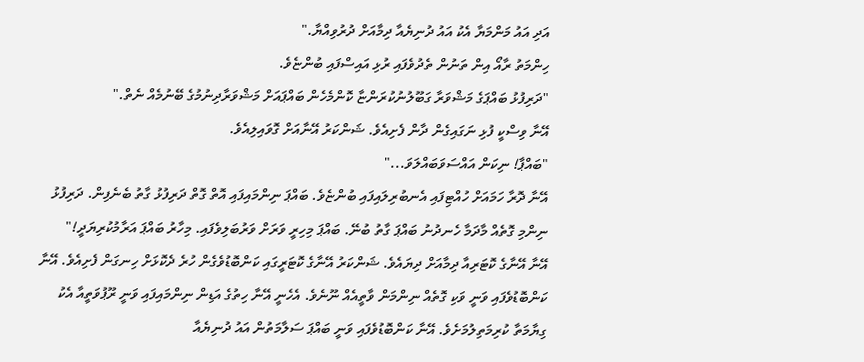އަދި އައު މަންމަޔާ އެކު އައު ދުނިޔެއާ ދިމާއަށް ދުރުވިއްޔާ."
ހިންމަތު ރާއޯ އިން ތަނުން ތެދުވެފައި ރުޅި އައިސްފައި ބުންޏެވެ.
"ދަރިފުޅު ބައްޕަގެ މަޝްވަރާ ގަބޫލުނުކުރަންޏާ ކޮންމެހެން ބައްޕައަށް މަޝްވަރާދިނުމުގެ ބޭނުމެއް ނެތް."
އޭނާ ވިސްކީ ފުޅި ނަގައިގެން ދާން ފެށިއެވެ. ޝަންކަރު އޭނާއަށް ގޮވައިލިއެވެ.
"ބައްޕާ! ނިކަން އައްސަވަބައްލަވަ..."
އޭނާ ދޮރާ ހަމައަށް ހުއްޓިފައި އެނބުރިލައިފައި ބުންޏެވެ. ބައްޕަ ނިންމައިފައި އޮތް ގޮތް ދަރިފުޅު ގާތު ބެނެފިން. ދަރިފުޅު ނިންމި ގޮތެއް މާދަމާ ހެނދުނު ބައްޕަ ގާތު ބުނޭ. ބައްޕަ މިހިރީ ވަރަށް ވަރުބަލިވެފައި. މިހާރު ބައްޕަ އަރާމުކުރިޔަދީ!"
އޭނާ އޭނާގެ ކޮޓަރިއާ ދިމާއަށް ދިޔައެވެ. ޝަންކަރު އޭނާގެ ކޮޓަރީގައި ކަންބޮޑުވެގެން ހުރެ ދެކޮޅަށް ހިނގަން ފެށިއެވެ. އޭނާ ކަންބޮޑުވެފައި ވަނީ ވަކި ގޮތެއް ނިންމަން ވާތީއެއް ނޫނެވެ. އެހެނީ އޭނާ ހިތުގެ އަޑިން ނިންމައިފައި ވަނީ ރޫޕުވަތީއާ އެކު ގިޔާމަތާ ކުރިމަތިލުމަށެވެ. އޭނާ ކަންބޮޑުވެފައި ވަނީ ބައްޕަ ސަލާމަތުން އައު ދުނިޔެއާ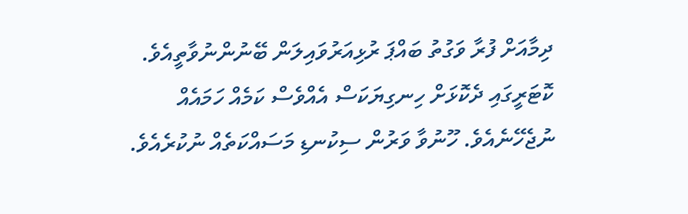ދިމާއަށް ފުރާ ވަގުތު ބައްޕަ ރުޅިއަރުވައިލަން ބޭނުންނުވާތީއެވެ.
ކޮޓަރީގައި ދެކޮޅަށް ހިނގިޔަކަސް އެއްވެސް ކަމެއް ހަމައެއް ނުޖެހޭނެއެވެ. ހޫނުވާ ވަރުން ސިކުނޑި މަސައްކަތެއް ނުކުރެއެވެ.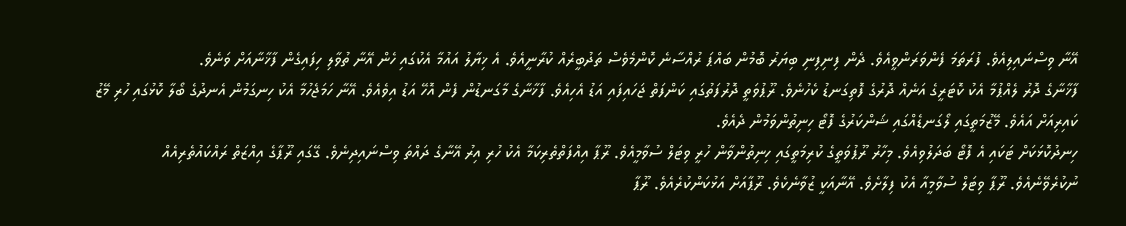އޭނާ ވިސްނައިލިއެވެ. ފުރަތަމަ ފެންވަރަންވީއެވެ. ދެން ފިނިފިނި ބިޔަރު ބޮމުން ބައްޕަ ރުއްސާނެ ކޮންމެވެސް ތަދުބީރެއް ކުރާނީއެވެ. އެ ޚިޔާލު އައުމާ އެކުގައި ހެން އޭނާ ތުވާލި ހިފައިގެން ފާޚާނާއަށް ވަނެވެ.
ފާޚާނާގެ ދޮރު ލެއްޕުމާ އެކު ކޮޓަރީގެ އަނެއް ދޮރުގެ ފޮތިގަނޑު ކެހުނެވެ. ރޫޕުވަތީ ދޮރުފަތުގައި ކަންފަތް ޖަހައިފައި އަޑު އެހިއެވެ. ފާޚާނާގެ މާގަނޑުން ފެން އޮހޭ އަޑު އިވެއެވެ. އޭނާ ހަމަޖެހުމާ އެކު ހިނގަމުން އެނދުގެ ބޯލާ ކޮޅުގައި ހުރި މޭޒު ކައިރިއަށް އައެވެ. މޭޒުމަތީގައި ލޯގަނޑެއްގައި ޝަންކަރުގެ ފޮޓޯ ހިނިތުންވަމުން ދެއެވެ.
ހިނދުކޮޅަކަށް ޓަކައި އެ ފޮޓޯ ބަދަލުވިއެވެ. މިހާރު ރޫޕުވަތީގެ ކުރިމަތީގައި ހިނިތުންވާން ހުރީ ވިޓަލް ސުވާމީއެވެ. ރޫޕާ އިއްފަތްތެރިކަމާ އެކު ހުރި އިރު އޭނާގެ ދައްތަ ވިސްނައިދިނެވެ. ގޭގައި ރޫޕާގެ އިއްޒަތް ރައްކައުތެރިއެއް ނުކުރެވޭނެއެވެ. ރޫޕާ ވިޓަލް ސުވާމީއާ އެކު ފިލާށެވެ. އޭނާއަކީ ޒުވާނެކެވެ. ރޫޕާއަށް އަޅުކަންކުރެއެވެ. ރޫޕާ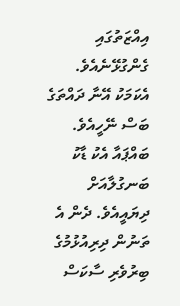އިއްޒަތުގައި ގެންގުޅޭނެއެވެ.
އެކަމަކު އޭނާ ދައްތަގެ ބަސް ނޭހީއެވެ. ބައްޕައާ އެކު ޑާކު ބަނގުލާއަށް ދިޔައީއެވެ. ދެން އެ ތަނުން ދިރިއުޅުމުގެ ބިރުވެރި ސާކަސް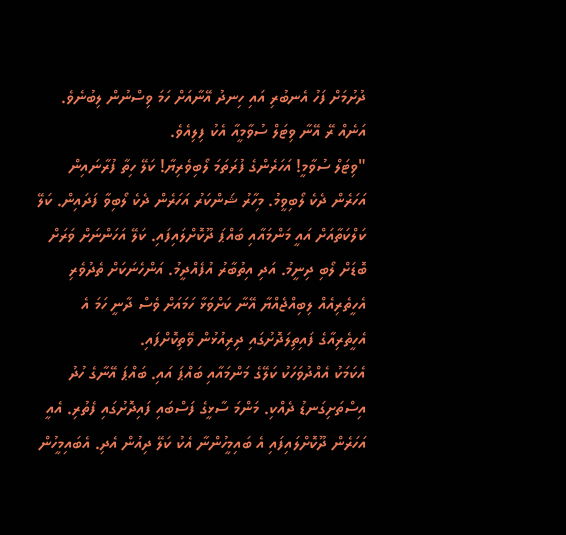ދުށުމަށް ފަހު އެނބުރި އައި ހިނދު އޭނާއަށް ހަމަ ވިސްނުން ލިބުނެވެ. އަނެއް ރޭ އޭނާ ވިޓަލް ސުވާމީއާ އެކު ފިލިއެވެ.
"ވިޓަލް ސުވާމީ! އަހަރެންގެ ފުރަތަމަ ލޯބިވެރިޔާ! ކަލޭ ހިތާ ފުރާނައިން އަހަރެން ދެކެ ލޯބިވީމު. މިހާރު ޝަންކަރު އަހަރެން ދެކެ ލޯބިވާ ފަދައިން. ކަލޭ ކަލްކަތާއަށް އައީ މަންމައާއި ބައްޕަ ދޫކޮށްލައިފައި. ކަލޭ އަހަންނަށް ވަރަށް ބޮޑަށް ލޯބި ދިނީމު. އަދި އިތުބާރު އުފެއްދީމު. އަންހެނަކަށް ތެދުވެރި އެހީތެރިއެއް ލިބިއްޖެއްޔާ އޭނާ ކަށްވަޅާ ހަމައަށް ވެސް ދާނީ ހަމަ އެ އެހީތެރިއާގެ ފައިތިލަދޮށުގައި ދިރިއުޅުން ވޭތިކޮށްފައި.
އެކަމަކު އެއްދުވަހަކު ކަލޭގެ މަންމައާއި ބައްޕަ އައި. ބައްޕަ އޭނާގެ ހުދު އިސްތަށިގަނޑު ދެއްކި. މަންމަ ސާޅީގެ ފަސްބައި ފައިދޮށުގައި ފެތުރި. އެއީ އަހަރެން ދޫކޮށްލައިފައި އެ ބައިމީހުންނާ އެކު ކަލޭ ދިއުން އެދި. އެބައިމީހުން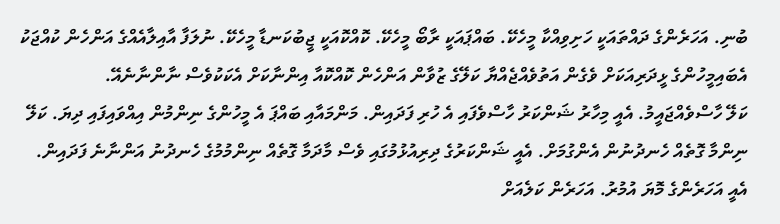ބުނި. އަހަރެންގެ ދައްތައަކީ ހަށިވިއްކާ މީހެކޭ. ބައްޕައަކީ ރާބޯ މީހެކޭ. ކޮއްކޮއަކީ ޖީބުކަނޑާ މީހެކޭ. ނުލަފާ އާއިލާއެއްގެ އަންހެން ކުއްޖަކު އެބައިމީހުންގެ ޅީދަރިއަކަށް ވެގެން އަތުވެއްޖެއްޔާ ކަލޭގެ ޒުވާން އަންހެން ކޮއްކޮއާ އިންނާކަށް އެކަކުވެސް ނާންނާނެއޭ.
ކަލޭ ހާސްވެއްޖައީމު. އެއީ މިހާރު ޝަންކަރު ހާސްވެފައި އެ ހުރި ފަދައިން. މަންމައާއި ބައްޕަ އެ މީހުންގެ ނިންމުން އިއްވައިފައި ދިޔަ. ކަލޭ ނިންމާ ގޮތެއް ހެނދުނުން އެންގުމަށް. އެއީ ޝަންކަރުގެ ދިރިއުޅުމުގައި ވެސް މާދަމާ ގޮތެއް ނިންމުމުގެ ހެނދުނު އަންނާނެ ފަދައިން. އެއީ އަހަރެންގެ މޮޔަ އުމުރު. އަހަރެން ކަލެއަށް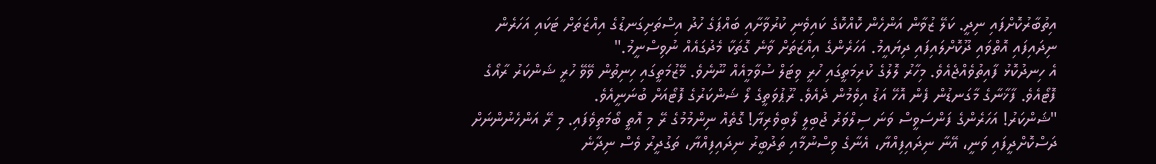އިތުބާރުކޮށްފައި ނިދީ. ކަލޭ ޒުވާން އަންހެން ކޮއްކޮގެ ކައިވެނި ކުރުވާށާއި ބައްޕަގެ ހުދު އިސްތަށިގަނޑުގެ އިއްޒަތަށް ޓަކައި އަހަރެން ނިދައިފައި އޮތްވައި ދޫކޮށްލައިފައި ދިޔައީމު. އަހަރެންގެ އިއްޒަތަށް ވާނެ ގޮތަކާ މެދުގައެއް ނުވިސްނީމު."
އެ ހިނދުކޮޅު ފާއިތުވެއްޖެއެވެ. މިހާރު ލޮލުގެ ކުރިމަތީގައި ހުރީ ވިޓަލް ސުވާމީއެއް ނޫނެވެ. މޭޒުމަތީގައި ހިނިތުން ވޭވޭ ހުރީ ޝަންކަރު ރާއޯގެ ފޮޓޯއެވެ. ފާޚާނާގެ މާގަނޑުން ފެން އޮހޭ އަޑު އިވެމުން ދެއެވެ. ރޫޕުވަތީގެ ލޯ ޝަންކަރުގެ ފޮޓޯއަށް ބުނަނީއެވެ.
"ޝަންކަރު! އަހަރެންގެ ފަންސަވީސް ވަނަ ސިލްވަރު ޖުބިލީ ލޯބިވެރިޔާ! ގޮތެއް ނިންމުމުގެ ރޭ މި އޮތީ ބޯމަތިވެފައި. މި ރޭ އަންހެނުންނަށް ދަސްކޮށްދީފައި ވަނީ، އޭނާ ނިދައިފިއްޔާ، އެނާގެ ވިސްނުމާއި ތަދުބީރު ނިދައިފިއްޔާ، ތަގުދީރު ވެސް ނިދާނެ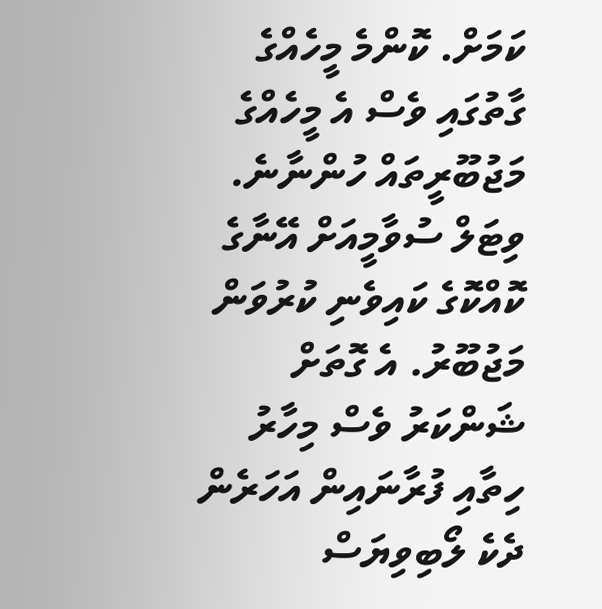ކަމަށް. ކޮންމެ މީހެއްގެ ގާތުގައި ވެސް އެ މީހެއްގެ މަޖުބޫރީތައް ހުންނާނެ. ވިޓަލް ސުވާމީއަށް އޭނާގެ ކޮއްކޮގެ ކައިވެނި ކުރުވަން މަޖުބޫރު. އެ ގޮތަށް ޝަންކަރު ވެސް މިހާރު ހިތާއި ފުރާނައިން އަހަރެން ދެކެ ލޯބިވިޔަސް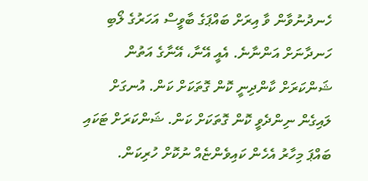ހެނދުނުވާން ވާ އިރަށް ބައްޕަގެ ބާވީސް އަހަރުގެ ލޯބި ހަނދާނަށް އަންނާނެ. އެއީ އޭނާ، އޭނާގެ އަތުން ޝަންކަރަށް ކާންދިނީ ކޮން ގޮތަކަށް ކަން. އުނގަށް ލައިގެން ނިންދެވީ ކޮން ގޮތަކަށް ކަން. ޝަންކަރަށް ޓަކައި ބައްޕަ މިހާރު އެހެން ކައިވެންޏެއް ނުކޮށް ހުރިކަން.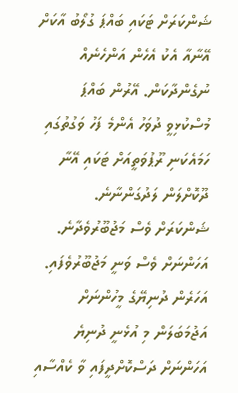ޝަންކަރަށް ޓަކައި ބައްޕަ ގުލޯބު އާކަށް އޭނާއާ އެކު އެހެން އަންހެނެއް ނުގެންދާކަން. އޭރުން ބައްޕަ މުސްކުޅިވީ ދުވަހު އެންމެ ފަހު ވަގުތުގައި ހަމައެކަނި ރޫޕުވަތީއަށް ޓަކައި އޭނާ ދޫކޮށްލަން ލަދުގަންނާނެ.
ޝަންކަރަށް ވެސް މަޖުބޫރުވެދާނެ. އަހަންނަށް ވެސް ވަނީ މަޖުބޫރުވެފައި. އަހަރެން ދުނިޔޭގެ މީހުންނަށް އަޖުމަބަލަން މި އުޅެނީ ދުނިޔެ އަހަންނަށް ދަސްކޮށްދީފައި ވާ ކެއްސާއި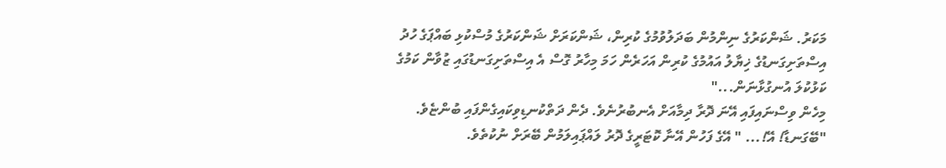މަކަރު. ޝަންކަރުގެ ނިންމުން ބަދަލުވުމުގެ ކުރިން، ޝަންކަރަށް ޝަންކަރުގެ މުސްކުޅި ބައްޕަގެ ހުދު އިސްތަށިގަނޑުގެ ޚިޔާލު އައުމުގެ ކުރިން އަހަރެން ހަމަ މިހާރު ގޮސް އެ އިސްތަށިގަނޑުގައި ޒުވާން ކަމުގެ ކަޅުކުލަ އުނގުޅާނަން..."
މިހެން ވިސްނައިފައި އޭނަ ދޮރާ ދިމާއަށް އެނބުރުނެވެ. ދެން ދަތްކުނޑިވިކައިގެންފައި ބުންޏެވެ.
"ބޭގަނޑާ! އޭ!... " އޭގެ ފަހުން އޭނާ ކޮޓަރީގެ ދޮރު ލައްޕައިލަމުން ބޭރަށް ނުކުތެވެ.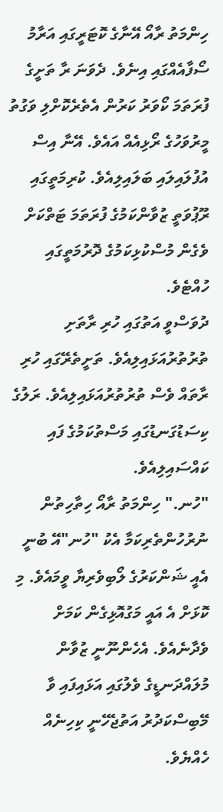ހިންމަތު ރާއޯ އޭނާގެ ކޮޓަރީގައި އަރާމު ސޯފާއެއްގައި އިނެވެ. ދެވަނަ ރާ ތަށީގެ ފުރަތަމަ ކޯވަރު ކަރުން އެތެރެކޮށްލި ވަގުތު މީރުވަހުގެ ރޯޅިއެއް އައެވެ. އޭނާ އިސް އުފުލައިލައި ބަލައިލިއެވެ. ކުރިމަތީގައި ރޫޕުވަތީ ޒުވާންކަމުގެ ފުރަތަމަ ޓަތްކަށް ވެގެން މުސްކުޅިކަމުގެ ދޮރުމަތީގައި ހުއްޓެވެ.
ދުވަސްވީ އަތުގައި ހުރި ރާތަށި ތުރުތުރުއަޅައިލިއެވެ. ތަށީތެރޭގައި ހުރި ރާތައް ވެސް ތުރުތުރުއަޅައިލިއެވެ. ރަލުގެ ކިސަޑުގަނޑުގައި މަސްތުކަމުގެ ފައި ކައްސައިލިއެވެ.
"ހުނ." ހިންމަތު ރާއޯ ހިތާހިތުން ނުރުހުންތެރިކަމާ އެކު "ހުނ"އޭ ބުނީ އެއީ ޝަންކަރުގެ ލޯބިވެރިޔާ ވީމައެވެ. މި ކޮޅަށް އެ އައީ މަގުއޮޅިގެން ކަމަށް ވެދާނެއެވެ. އެހެންނޫނީ ޒުވާން މުލައްދަނޑީގެ ވެލުގައި އަޅައިފައި ވާ މޭބިސްކަދުރު އަތުޖެހޭނީ ކިހިނެއް ހެއްޔެވެ.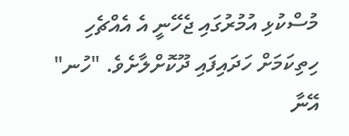މުސްކުޅި އުމުރުގައި ޖެހޭނީ އެ އެއްޗެހި ހިތިކަމަށް ހަދައިފައި ދޫކޮށްލާށެވެ. "ހުނ"
އޭނާ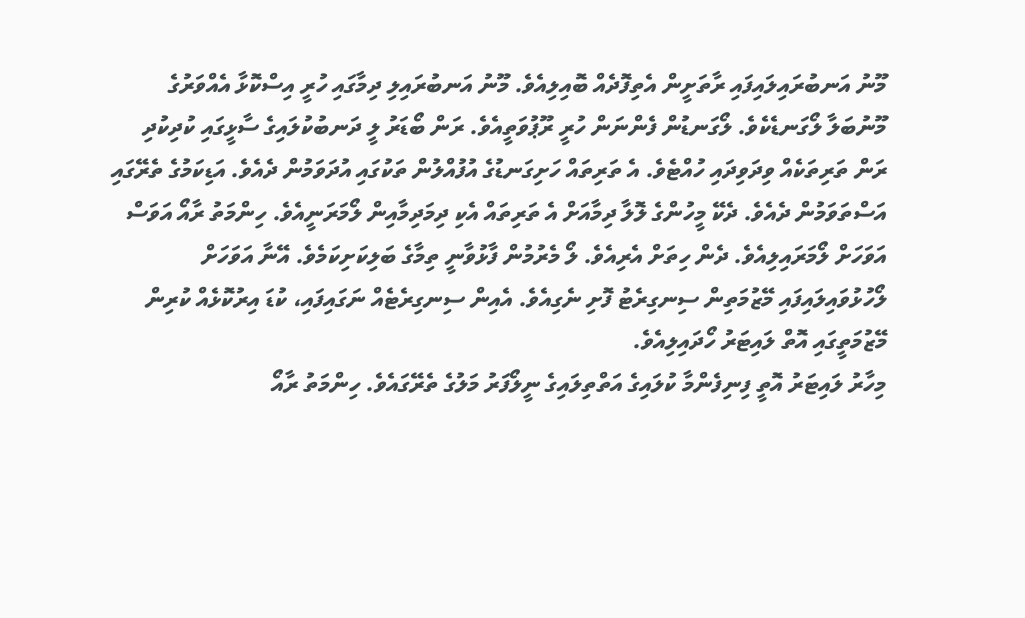މޫނު އަނބުރައިލައިފައި ރާތަށީން އެތިފޮދެއް ބޮއިލިއެވެ. މޫނު އަނބުރައިލި ދިމާގައި ހުރީ އިސްކޮޅާ އެއްވަރުގެ މޫނުބަލާ ލޯގަނޑެކެވެ. ލޯގަނޑުން ފެންނަން ހުރީ ރޫޕުވަތީއެވެ. ރަން ބޯޑަރު ލީ ދަނބުކުލައިގެ ސާޅީގައި ކުދިކުދި ރަން ތަރިތަކެއް ވިދަވިދައި ހުއްޓެވެ. އެ ތަރިތައް ހަށިގަނޑުގެ އުފުއްލުން ތަކުގައި އުދަވަމުން ދެއެވެ. އަޑިކަމުގެ ތެރޭގައި އަސްތަވަމުން ދެއެވެ. ދެކޭ މީހުންގެ ލޮލާ ދިމާއަށް އެ ތަރިތައް އެކި ދިމަދިމާއިން ލޯމަރަނީއެވެ. ހިންމަތު ރާއޯ އަވަސް އަވަހަށް ލޯމަރައިލިއެވެ. ދެން ހިތަށް އެރިއެވެ. ލޯ މެރުމުން ފާޅުވާނީ ތިމާގެ ބަލިކަށިކަމެވެ. އޭނާ އަވަހަށް ލޯހުޅުވައިލައިފައި މޭޒުމަތިން ސިނގިރެޓު ފޮށި ނެގިއެވެ. އެއިން ސިނގިރެޓެއް ނަގައިފައި، ކުޑަ އިރުކޮޅެއް ކުރިން މޭޒުމަތީގައި އޮތް ލައިޓަރު ހޯދައިލިއެވެ.
މިހާރު ލައިޓަރު އޮތީ ފިނިފެންމާ ކުލައިގެ އަތްތިލައިގެ ނީލޯފަރު މަލުގެ ތެރޭގައެވެ. ހިންމަތު ރާއޯ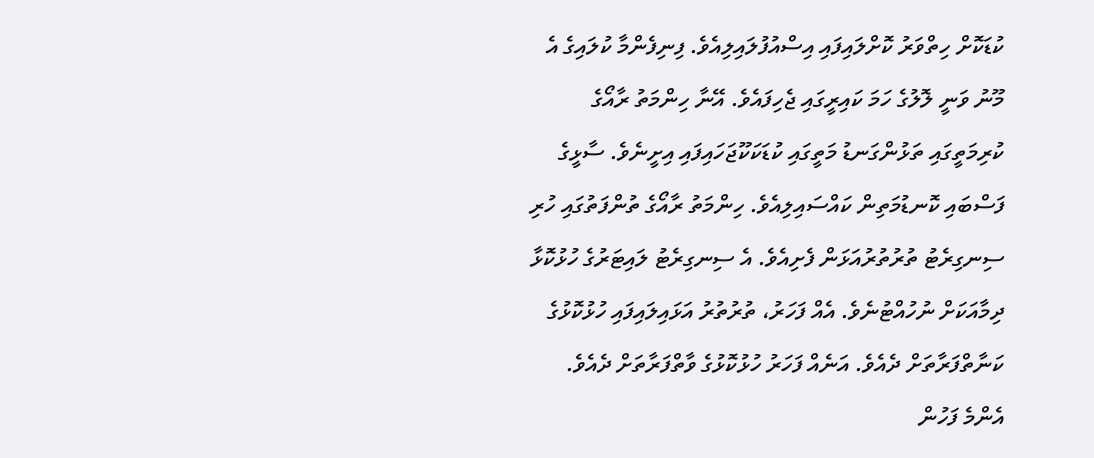ކުޑަކޮށް ހިތްވަރު ކޮށްލައިފައި އިސްއުފުލައިލިއެވެ. ފިނިފެންމާ ކުލައިގެ އެ މޫނު ވަނީ ލޮލުގެ ހަމަ ކައިރީގައި ޖެހިފައެވެ. އޭނާ ހިންމަތު ރާއޯގެ ކުރިމަތީގައި ތަޅުންގަނޑު މަތީގައި ކުޑަކަކޫޖަހައިފައި އިށީނެވެ. ސާޅީގެ ފަސްބައި ކޮނޑުމަތިން ކައްސައިލިއެވެ. ހިންމަތު ރާއޯގެ ތުންފަތުގައި ހުރި ސިނގިރެޓު ތުރުތުރުއަޅަން ފެށިއެވެ. އެ ސިނގިރެޓު ލައިޓަރުގެ ހުޅުކޮޅާ ދިމާއަކަށް ނުހުއްޓުނެވެ. އެއް ފަހަރު، ތުރުތުރު އަޅައިލައިފައި ހުޅުކޮޅުގެ ކަނާތްފަރާތަށް ދެއެވެ. އަނެއް ފަހަރު ހުޅުކޮޅުގެ ވާތްފަރާތަށް ދެއެވެ. އެންމެ ފަހުން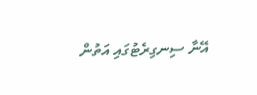އޭނާ ސިނގިރެޓުގައި އަތުން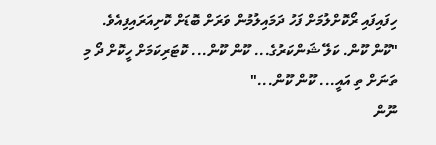ހިފައިފައި ރޯކޮށްލުމަށް ފަހު ދަމައިލުމުން ވަރަށް ބޮޑަށް ކޮށިއަރައިފިއެވެ.
"ކޫން ކޫން. ކަލޭ ޝަންކަރުގެ... ކޫން ކޫން... ކޮޓަރިކަމަށް ހީކޮށް ދޯ މި ތަނަށް ތި އައީ... ކޫން ކޫން..."
ނޫން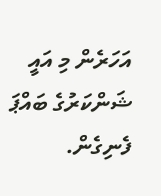އަހަރެން މި އައީ ޝަންކަރުގެ ބައްޕަ ފެނިގެން.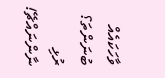ވާހަކައެއް ބުނަންތަ؟ ރުޅި ނާންނައްޗޭ!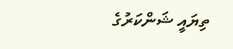ތިޔައީ ޝަންކަރުގެ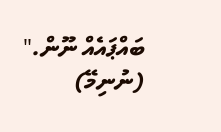ބައްޕައެއް ނޫން."
(ނުނިމޭ)